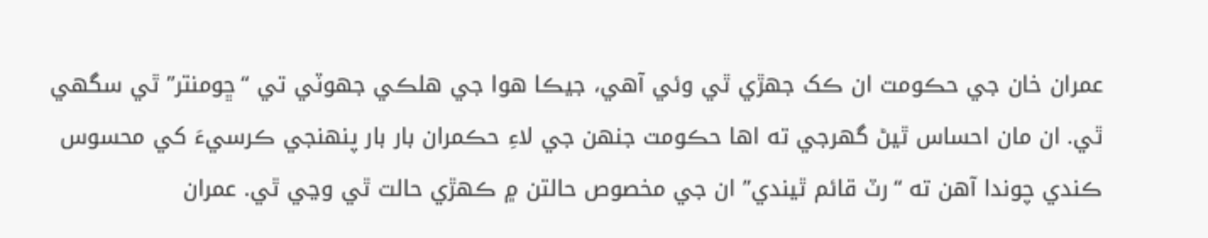عمران خان جي حڪومت ان ڪک جهڙي ٿي وئي آهي، جيڪا هوا جي هلڪي جهوٽي تي “ڇومنتر” ٿي سگهي ٿي. ان مان احساس ٿيڻ گهرجي ته اها حڪومت جنهن جي لاءِ حڪمران بار بار پنهنجي ڪرسيءَ کي محسوس ڪندي چوندا آهن ته “رٽ قائم ٿيندي” ان جي مخصوص حالتن ۾ ڪهڙي حالت ٿي وڃي ٿي. عمران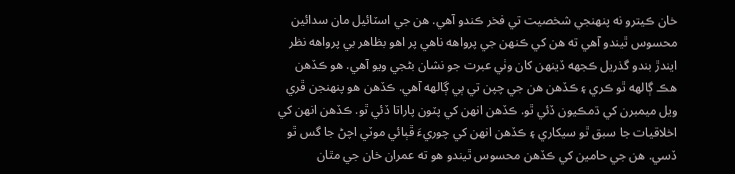خان ڪيترو نه پنهنجي شخصيت تي فخر ڪندو آهي. هن جي اسٽائيل مان سدائين محسوس ٿيندو آهي ته هن کي ڪنهن جي پرواهه ناهي پر اهو بظاهر بي پرواهه نظر ايندڙ بندو گذريل ڪجهه ڏينهن کان وٺي عبرت جو نشان بڻجي ويو آهي. هو ڪڏهن هڪ ڳالهه ٿو ڪري ۽ ڪڏهن هن جي چپن تي ٻي ڳالهه آهي. ڪڏهن هو پنهنجن ڦري ويل ميمبرن کي ڌمڪيون ڏئي ٿو. ڪڏهن انهن کي پٽون پاراتا ڏئي ٿو. ڪڏهن انهن کي اخلاقيات جا سبق ٿو سيکاري ۽ ڪڏهن انهن کي چوريءَ ڦٻائي موٽي اچڻ جا گس ٿو ڏسي. هن جي حامين کي ڪڏهن محسوس ٿيندو هو ته عمران خان جي مٿان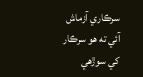سرڪاري آزماش آئي ته هو سرڪار کي سوڙهي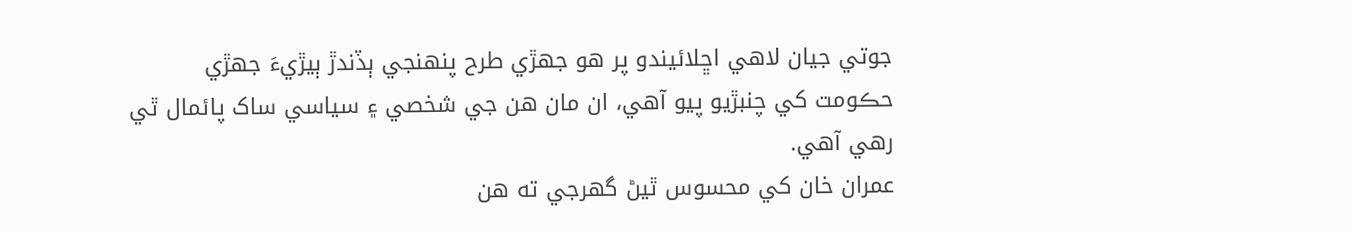جوتي جيان لاهي اڇلائيندو پر هو جهڙي طرح پنهنجي ٻڏندڙ ٻيڙيءَ جهڙي حڪومت کي چنبڙيو پيو آهي، ان مان هن جي شخصي ۽ سياسي ساک پائمال ٿي رهي آهي.
عمران خان کي محسوس ٿيڻ گهرجي ته هن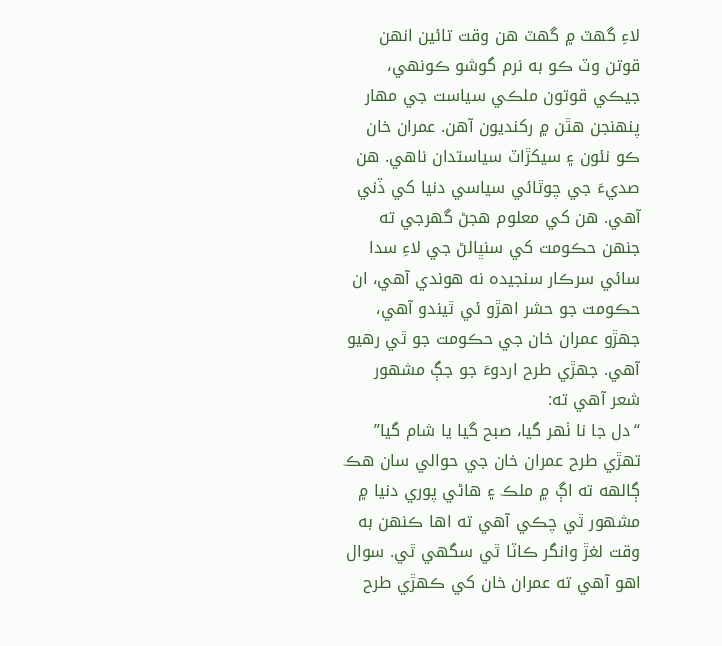لاءِ گهٽ ۾ گهٽ هن وقت تائين انهن قوتن وٽ ڪو به نرم گوشو ڪونهي، جيڪي قوتون ملڪي سياست جي مهار پنهنجن هٿن ۾ رکنديون آهن. عمران خان ڪو نئون ۽ سيکڙاٽ سياستدان ناهي. هن صديءَ جي چوٿائي سياسي دنيا کي ڏني آهي. هن کي معلوم هجڻ گهرجي ته جنهن حڪومت کي سنڀالڻ جي لاءِ سدا سائي سرڪار سنجيده نه هوندي آهي، ان حڪومت جو حشر اهڙو ئي ٿيندو آهي، جهڙو عمران خان جي حڪومت جو ٿي رهيو آهي. جهڙي طرح اردوءَ جو جڳ مشهور شعر آهي ته:
“دل جا نا ٺهر گيا، صبح گيا يا شام گيا”
تهڙي طرح عمران خان جي حوالي سان هڪ ڳالهه ته اڳ ۾ ملڪ ۽ هاڻي پوري دنيا ۾ مشهور ٿي چڪي آهي ته اها ڪنهن به وقت لغڙ وانگر ڪاٽا ٿي سگهي ٿي. سوال اهو آهي ته عمران خان کي ڪهڙي طرح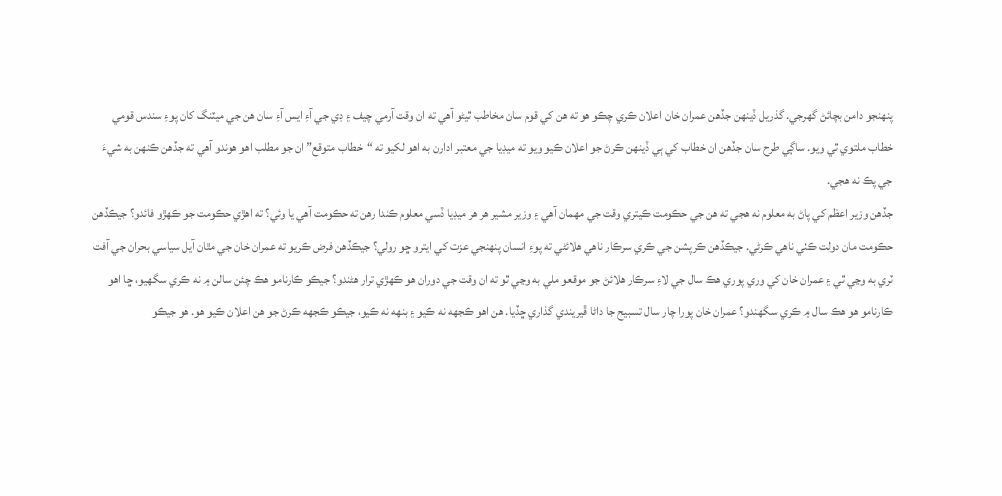پنهنجو دامن بچائڻ گهرجي. گذريل ڏينهن جڏهن عمران خان اعلان ڪري چڪو هو ته هن کي قوم سان مخاطب ٿيڻو آهي ته ان وقت آرمي چيف ۽ ڊي جي آءِ ايس آءِ سان هن جي ميٽنگ کان پوءِ سندس قومي خطاب ملتوي ٿي ويو. ساڳي طرح سان جڏهن ان خطاب کي ٻي ڏينهن ڪرڻ جو اعلان ڪيو ويو ته ميڊيا جي معتبر ادارن به اهو لکيو ته “خطاب متوقع” ان جو مطلب اهو هوندو آهي ته جڏهن ڪنهن به شيءَ جي پڪ نه هجي.
جڏهن وزير اعظم کي پاڻ به معلوم نه هجي ته هن جي حڪومت ڪيتري وقت جي مهمان آهي ۽ وزير مشير هر هر ميڊيا ڏسي معلوم ڪندا رهن ته حڪومت آهي يا وئي؟ ته اهڙي حڪومت جو ڪهڙو فائدو؟ جيڪڏهن حڪومت مان دولت ڪٺي ناهي ڪرڻي. جيڪڏهن ڪرپشن جي ڪري سرڪار ناهي هلائڻي ته پوءِ انسان پنهنجي عزت کي ايترو ڇو رولي؟ جيڪڏهن فرض ڪريو ته عمران خان جي مٿان آيل سياسي بحران جي آفت ٽري به وڃي ٿي ۽ عمران خان کي وري پوري هڪ سال جي لاءِ سرڪار هلائڻ جو موقعو ملي به وڃي ٿو ته ان وقت جي دوران هو ڪهڙي ترار هڻندو؟ جيڪو ڪارنامو هڪ چئن سالن ۾ نه ڪري سگهيو، ڇا اهو ڪارنامو هو هڪ سال ۾ ڪري سگهندو؟ عمران خان پورا چار سال تسبيح جا داڻا ڦيريندي گذاري ڇڏيا. هن اهو ڪجهه نه ڪيو ۽ بنهه نه ڪيو، جيڪو ڪجهه ڪرڻ جو هن اعلان ڪيو هو. هو جيڪو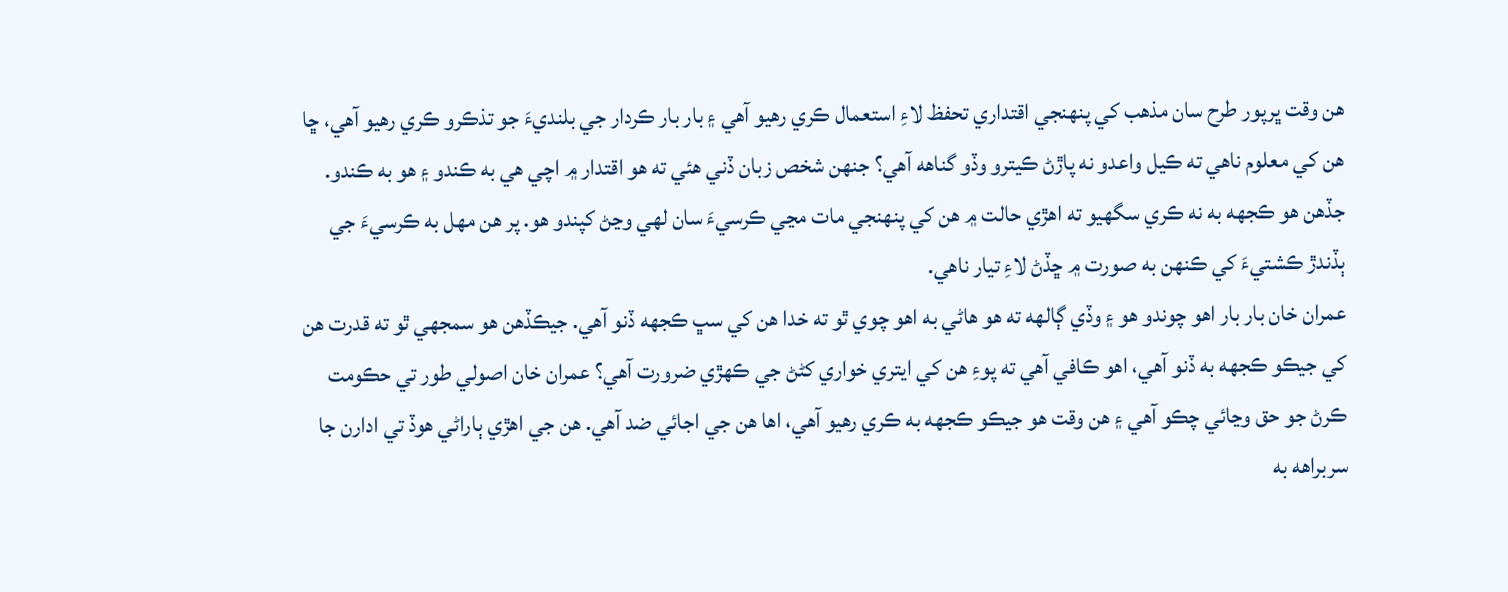هن وقت ڀرپور طرح سان مذهب کي پنهنجي اقتداري تحفظ لاءِ استعمال ڪري رهيو آهي ۽ بار بار ڪردار جي بلنديءَ جو تذڪرو ڪري رهيو آهي، ڇا هن کي معلوم ناهي ته ڪيل واعدو نه پاڙڻ ڪيترو وڏو گناهه آهي؟ جنهن شخص زبان ڏني هئي ته هو اقتدار ۾ اچي هي به ڪندو ۽ هو به ڪندو. جڏهن هو ڪجهه به نه ڪري سگهيو ته اهڙي حالت ۾ هن کي پنهنجي مات مڃي ڪرسيءَ سان لهي وڃڻ کپندو هو. پر هن مهل به ڪرسيءَ جي ٻڏندڙ ڪشتيءَ کي ڪنهن به صورت ۾ ڇڏڻ لاءِ تيار ناهي.
عمران خان بار بار اهو چوندو هو ۽ وڏي ڳالهه ته هو هاڻي به اهو چوي ٿو ته خدا هن کي سڀ ڪجهه ڏنو آهي. جيڪڏهن هو سمجهي ٿو ته قدرت هن کي جيڪو ڪجهه به ڏنو آهي، اهو ڪافي آهي ته پوءِ هن کي ايتري خواري کڻڻ جي ڪهڙي ضرورت آهي؟ عمران خان اصولي طور تي حڪومت ڪرڻ جو حق وڃائي چڪو آهي ۽ هن وقت هو جيڪو ڪجهه به ڪري رهيو آهي، اها هن جي اجائي ضد آهي. هن جي اهڙي ٻاراڻي هوڏ تي ادارن جا سربراهه به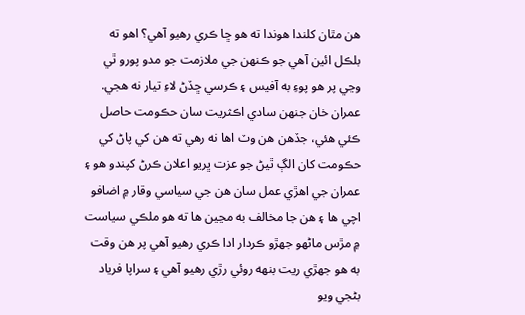هن مٿان کلندا هوندا ته هو ڇا ڪري رهيو آهي؟ اهو ته بلڪل ائين آهي جو ڪنهن جي ملازمت جو مدو پورو ٿي وڃي پر هو پوءِ به آفيس ۽ ڪرسي ڇڏڻ لاءِ تيار نه هجي. عمران خان جنهن سادي اڪثريت سان حڪومت حاصل ڪئي هئي، جڏهن هن وٽ اها نه رهي ته هن کي پاڻ کي حڪومت کان الڳ ٿيڻ جو عزت ڀريو اعلان ڪرڻ کپندو هو ۽ عمران جي اهڙي عمل سان هن جي سياسي وقار ۾ اضافو اچي ها ۽ هن جا مخالف به مڃين ها ته هو ملڪي سياست ۾ مڙس ماڻهو جهڙو ڪردار ادا ڪري رهيو آهي پر هن وقت به هو جهڙي ريت بنهه روئي رڙي رهيو آهي ۽ سراپا فرياد بڻجي ويو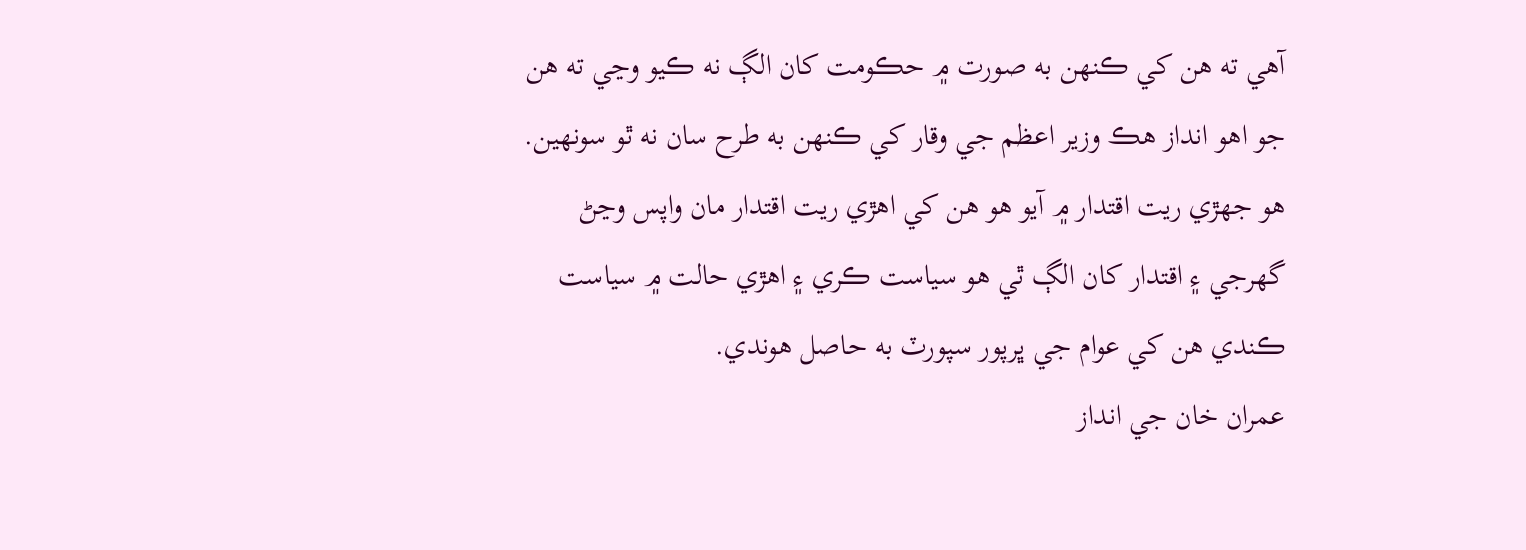آهي ته هن کي ڪنهن به صورت ۾ حڪومت کان الڳ نه ڪيو وڃي ته هن جو اهو انداز هڪ وزير اعظم جي وقار کي ڪنهن به طرح سان نه ٿو سونهين. هو جهڙي ريت اقتدار ۾ آيو هو هن کي اهڙي ريت اقتدار مان واپس وڃڻ گهرجي ۽ اقتدار کان الڳ ٿي هو سياست ڪري ۽ اهڙي حالت ۾ سياست ڪندي هن کي عوام جي ڀرپور سپورٽ به حاصل هوندي.
عمران خان جي انداز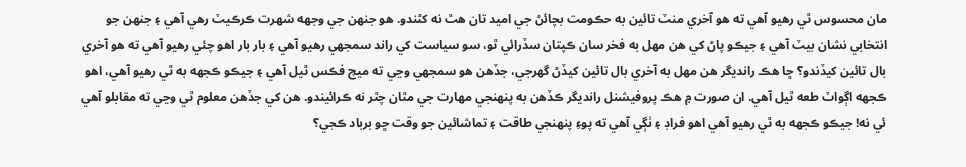مان محسوس ٿي رهيو آهي ته هو آخري منٽ تائين به حڪومت بچائڻ جي اميد تان هٿ نه کڻندو. هو جنهن جي وجهه شهرت ڪرڪيٽ رهي آهي ۽ جنهن جو انتخابي نشان بيٽ آهي ۽ جيڪو پاڻ کي هن مهل به فخر سان ڪپتان سڏرائي ٿو، سو سياست کي راند سمجهي رهيو آهي ۽ بار بار اهو چئي رهيو آهي ته هو آخري بال تائين کيڏندو؟ ڇا هڪ رانديگر هن مهل به آخري بال تائين کيڏڻ گهرجي، جڏهن هو سمجهي وڃي ته ميچ فڪس ٿيل آهي ۽ جيڪو ڪجهه به ٿي رهيو آهي، اهو ڪجهه اڳواٽ طعه ٿيل آهي. ان صورت ۾ هڪ پروفيشنل رانديگر ڪڏهن به پنهنجي مهارت جي مٿان چٿر نه ڪرائيندو. هن کي جڏهن معلوم ٿي وڃي ته مقابلو آهي ئي نه! جيڪو ڪجهه به ٿي رهيو آهي اهو فراڊ ۽ ٺڳي آهي ته پوءِ پنهنجي طاقت ۽ تماشائين جو وقت ڇو برباد ڪجي؟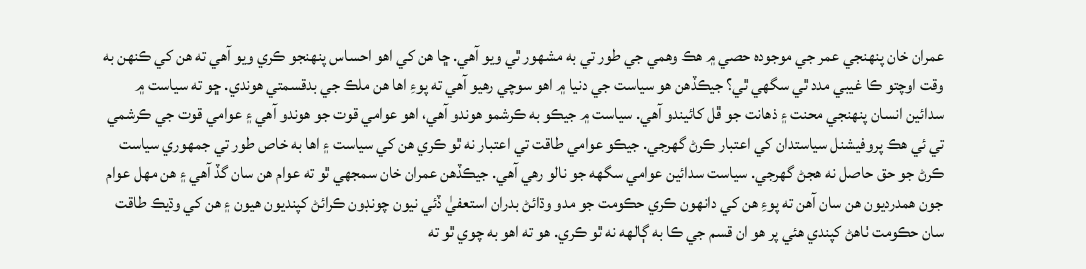عمران خان پنهنجي عمر جي موجوده حصي ۾ هڪ وهمي جي طور تي به مشهور ٿي ويو آهي. ڇا هن کي اهو احساس پنهنجو ڪري ويو آهي ته هن کي ڪنهن به وقت اوچتو ڪا غيبي مدد ٿي سگهي ٿي؟ جيڪڏهن هو سياست جي دنيا ۾ اهو سوچي رهيو آهي ته پوءِ اها هن ملڪ جي بدقسمتي هوندي. ڇو ته سياست ۾ سدائين انسان پنهنجي محنت ۽ ذهانت جو ڦل کائيندو آهي. سياست ۾ جيڪو به ڪرشمو هوندو آهي، اهو عوامي قوت جو هوندو آهي ۽ عوامي قوت جي ڪرشمي تي ئي هڪ پروفيشنل سياستدان کي اعتبار ڪرڻ گهرجي. جيڪو عوامي طاقت تي اعتبار نه ٿو ڪري هن کي سياست ۽ اها به خاص طور تي جمهوري سياست ڪرڻ جو حق حاصل نه هجڻ گهرجي. سياست سدائين عوامي سگهه جو نالو رهي آهي. جيڪڏهن عمران خان سمجهي ٿو ته عوام هن سان گڏ آهي ۽ هن مهل عوام جون همدرديون هن سان آهن ته پوءِ هن کي دانهون ڪري حڪومت جو مدو وڌائڻ بدران استعفيٰ ڏئي نيون چونڊون ڪرائڻ کپنديون هيون ۽ هن کي وڌيڪ طاقت سان حڪومت ٺاهڻ کپندي هئي پر هو ان قسم جي ڪا به ڳالهه نه ٿو ڪري. هو ته اهو به چوي ٿو ته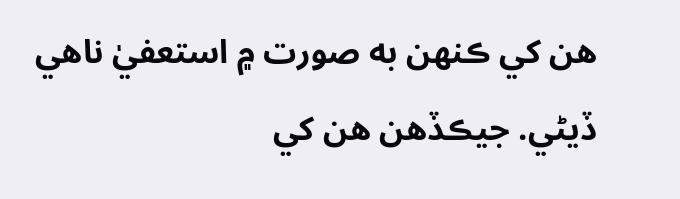هن کي ڪنهن به صورت ۾ استعفيٰ ناهي ڏيڻي. جيڪڏهن هن کي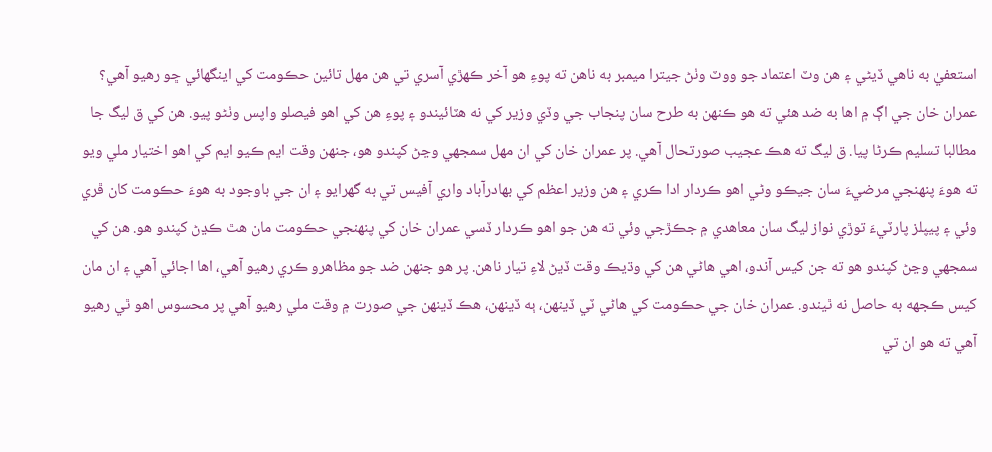استعفيٰ به ناهي ڏيڻي ۽ هن وٽ اعتماد جو ووٽ وٺڻ جيترا ميمبر به ناهن ته پوءِ هو آخر ڪهڙي آسري تي هن مهل تائين حڪومت کي اينگهائي ڇو رهيو آهي؟
عمران خان جي اڳ ۾ اها به ضد هئي ته هو ڪنهن به طرح سان پنجاب جي وڏي وزير کي نه هٽائيندو ۽ پوءِ هن کي اهو فيصلو واپس وٺڻو پيو. هن کي ق ليگ جا مطالبا تسليم ڪرڻا پيا. ق ليگ ته هڪ عجيب صورتحال آهي. پر عمران خان کي ان مهل سمجهي وڃڻ کپندو هو، جنهن وقت ايم ڪيو ايم کي اهو اختيار ملي ويو ته هوءَ پنهنجي مرضيءَ سان جيڪو وڻي اهو ڪردار ادا ڪري ۽ هن وزير اعظم کي بهادرآباد واري آفيس تي به گهرايو ۽ ان جي باوجود به هوءَ حڪومت کان ڦري وئي ۽ پيپلز پارٽيءَ توڙي نواز ليگ سان معاهدي ۾ جڪڙجي وئي ته هن جو اهو ڪردار ڏسي عمران خان کي پنهنجي حڪومت مان هٿ ڪڍڻ کپندو هو. هن کي سمجهي وڃڻ کپندو هو ته جن کيس آندو، اهي هاڻي هن کي وڌيڪ وقت ڏيڻ لاءِ تيار ناهن. پر هو جنهن ضد جو مظاهرو ڪري رهيو آهي، اها اجائي آهي ۽ ان مان کيس ڪجهه به حاصل نه ٿيندو. عمران خان جي حڪومت کي هاڻي ٽي ڏينهن، ٻه ڏينهن، هڪ ڏينهن جي صورت ۾ وقت ملي رهيو آهي پر محسوس اهو ٿي رهيو آهي ته هو ان تي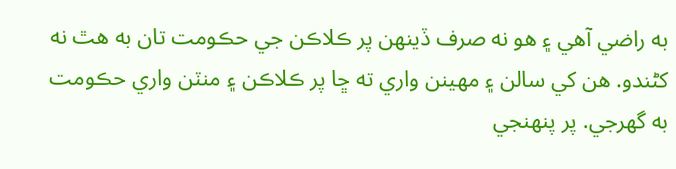به راضي آهي ۽ هو نه صرف ڏينهن پر ڪلاڪن جي حڪومت تان به هٿ نه کڻندو. هن کي سالن ۽ مهينن واري ته ڇا پر ڪلاڪن ۽ منٽن واري حڪومت به گهرجي. پر پنهنجي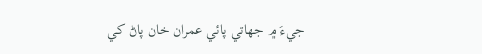جيءَ ۾ جهاتي پائي عمران خان پاڻ کي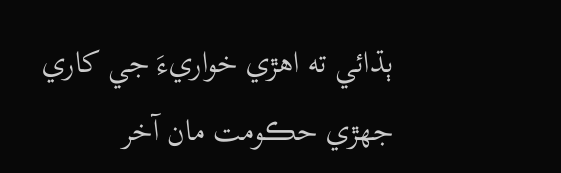ٻڌائي ته اهڙي خواريءَ جي کاري جهڙي حڪومت مان آخر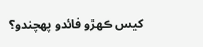کيس ڪهڙو فائدو پهچندو؟